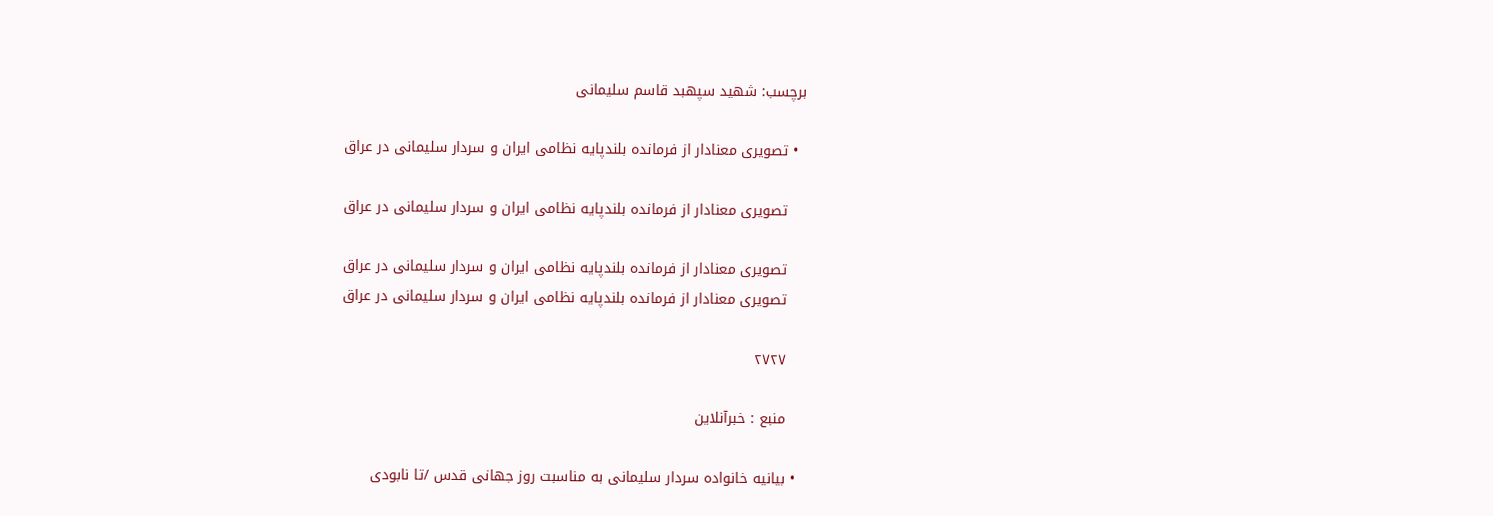برچسب: شهید سپهبد قاسم سلیمانی

  • تصویری معنادار از فرمانده بلندپایه نظامی ایران و سردار سلیمانی در عراق

    تصویری معنادار از فرمانده بلندپایه نظامی ایران و سردار سلیمانی در عراق

    تصویری معنادار از فرمانده بلندپایه نظامی ایران و سردار سلیمانی در عراق
    تصویری معنادار از فرمانده بلندپایه نظامی ایران و سردار سلیمانی در عراق

    ۲۷۲۷

    منبع : خبرآنلاین

  • بیانیه‌ خانواده سردار سلیمانی به مناسبت روز جهانی قدس /تا نابودی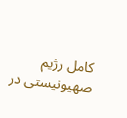کامل رژیم صهیونیستی در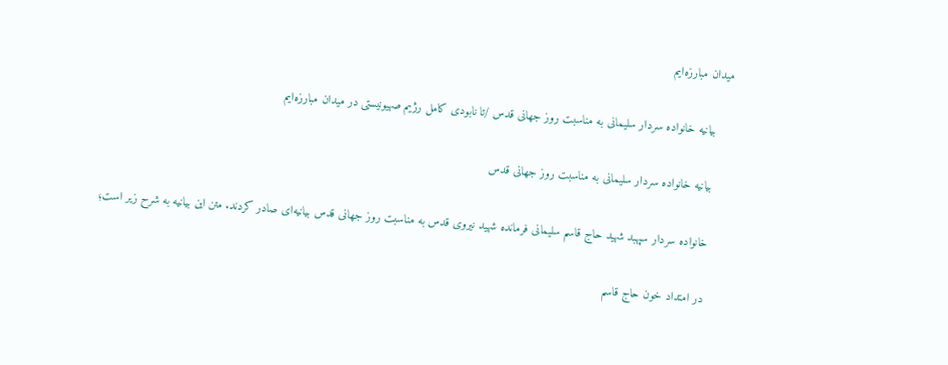میدان مبارزه‌ایم

    بیانیه‌ خانواده سردار سلیمانی به مناسبت روز جهانی قدس /تا نابودی کامل رژیم صهیونیستی در میدان مبارزه‌ایم

    بیانیه‌ خانواده سردار سلیمانی به مناسبت روز جهانی قدس

    خانواده سردار سپهبد شهید حاج قاسم سلیمانی فرمانده شهید نیروی قدس به مناسبت روز جهانی قدس بیانیه‌ای صادر کردند. متن این بیانیه به شرح زیر است؛

    در امتداد خون حاج قاسم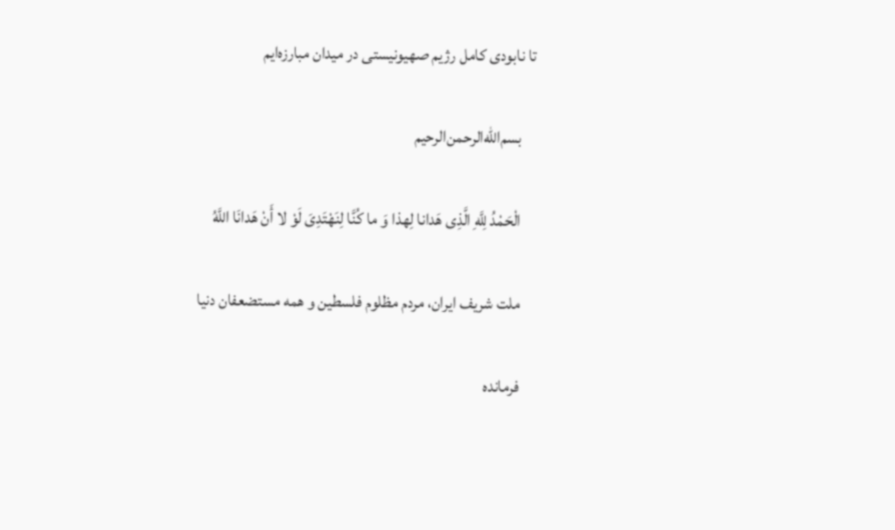تا نابودی کامل رژیم صهیونیستی در میدان مبارزه‌ایم

    بسم‌الله‌الرحمن‌الرحیم

    الْحَمْدُ لِلَّهِ الَّذِی هَدانا لِهذا وَ ما کُنَّا لِنَهْتَدِیَ لَوْ لا أَنْ هَدانَا اللَّهُ

    ملت شریف ایران، مردم مظلوم فلسطین و همه مستضعفان دنیا

    فرمانده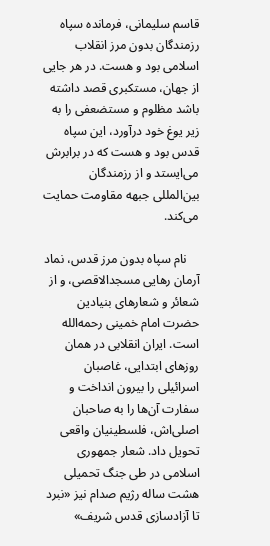قاسم سلیمانی، فرمانده‌ سپاه رزمندگان بدون مرز انقلاب اسلامی بود و هست. در هر جایی از جهان، مستکبری قصد داشته باشد مظلوم و مستضعفی را به زیر یوغ خود درآورد، این سپاه قدس بود و هست که در برابرش می‌ایستد و از رزمندگان بین‌المللی جبهه مقاومت حمایت می‌کند.

    نام سپاه بدون مرز قدس، نماد آرمان رهایی مسجدالاقصی، و از شعائر و شعارهای بنیادین حضرت امام خمینی رحمه‌الله است. ایران انقلابی در همان روزهای ابتدایی، غاصبان اسرائیلی را بیرون انداخت و سفارت آن‌ها را به صاحبان اصلی‌اش، فلسطینیان واقعی تحویل داد. شعار جمهوری اسلامی در طی جنگ تحمیلی هشت ساله رژیم صدام نیز «نبرد تا آزادسازی قدس شریف»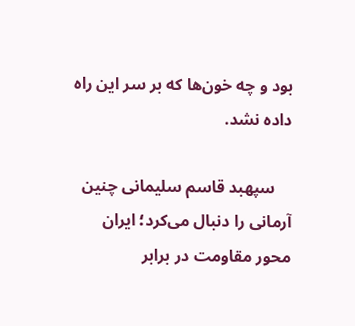بود و چه خون‌ها که بر سر این راه داده نشد.

    سپهبد قاسم سلیمانی چنین آرمانی را دنبال می‌کرد؛ ایران محور مقاومت در برابر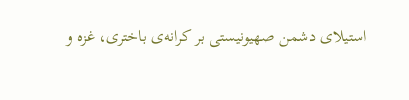استیلای دشمن صهیونیستی بر کرانه‌ی باختری، غزه و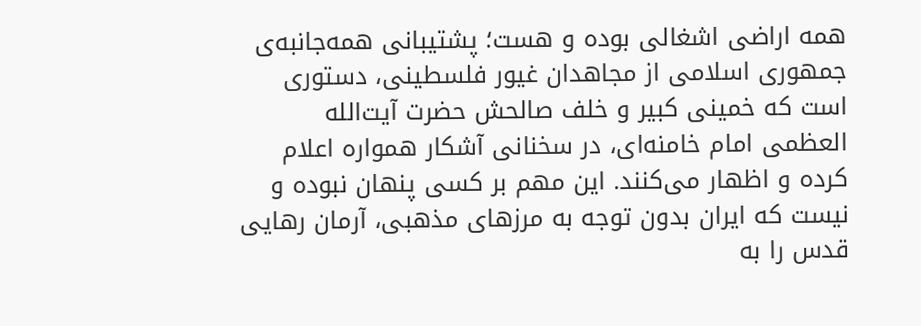همه اراضی اشغالی بوده و هست؛ پشتیبانی همه‌جانبه‌ی جمهوری اسلامی از مجاهدان غیور فلسطینی، دستوری است که خمینی کبیر و خلف صالحش حضرت آیت‌الله العظمی امام خامنه‌ای، در سخنانی آشکار همواره اعلام کرده و اظهار می‌کنند. این مهم بر کسی پنهان نبوده و نیست که ایران بدون توجه به مرزهای مذهبی، آرمان رهایی قدس را به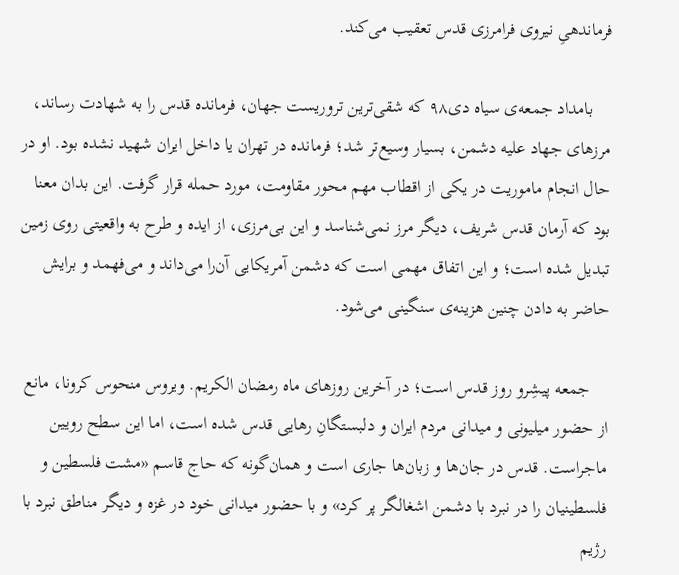فرماندهیِ نیروی فرامرزی قدس تعقیب می‌کند.

    بامداد جمعه‌ی سیاه دی۹۸ که شقی‌ترین تروریست جهان، فرمانده قدس را به شهادت رساند، مرزهای جهاد علیه دشمن، بسیار وسیع‌تر شد؛ فرمانده در تهران یا داخل ایران شهید نشده بود. او در حال انجام ماموریت در یکی از اقطاب مهم محور مقاومت، مورد حمله قرار گرفت. این بدان معنا بود که آرمان قدس شریف، دیگر مرز نمی‌شناسد و این بی‌مرزی، از ایده و طرح به واقعیتی روی زمین تبدیل شده است؛ و این اتفاق مهمی است که دشمن آمریکایی آن‌را می‌داند و می‌فهمد و برایش حاضر به دادن چنین هزینه‌ی سنگینی می‌شود.

    جمعه پیشِرو روز قدس است؛ در آخرین روزهای ماه رمضان الکریم. ویروس منحوس کرونا، مانع از حضور میلیونی و میدانی مردم ایران و دلبستگانِ رهایی قدس شده است، اما این سطح رویین ماجراست. قدس در جان‌ها و زبان‌ها جاری است و همان‌گونه که حاج قاسم «مشت فلسطین و فلسطینیان را در نبرد با دشمن اشغالگر پر کرد» و با حضور میدانی خود در غزه و دیگر مناطق نبرد با رژیم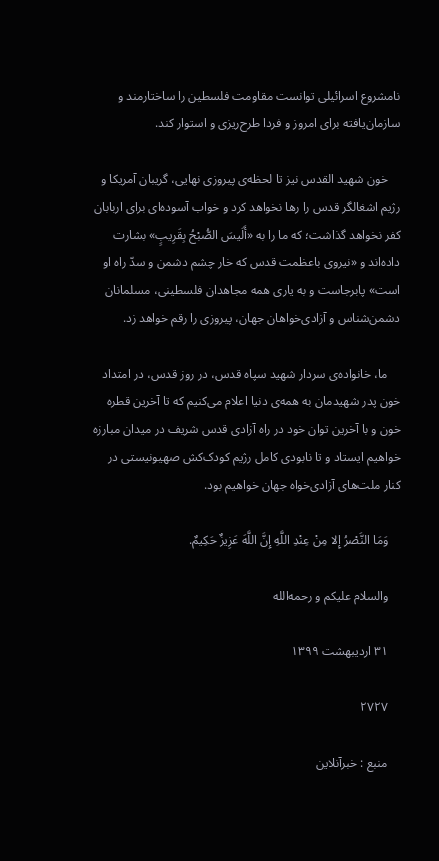نامشروع اسرائیلی توانست مقاومت فلسطین را ساختارمند و سازمان‌یافته برای امروز و فردا طرح‌ریزی و استوار کند.

    خون شهید القدس نیز تا لحظه‌ی پیروزی نهایی، گریبان آمریکا و رژیم اشغالگر قدس را رها نخواهد کرد و خواب آسوده‌ای برای اربابان کفر نخواهد گذاشت؛ که ما را به «أَلَیسَ الصُّبْحُ بِقَرِیبٍ» بشارت داده‌اند و «نیروی باعظمت قدس که خار چشم دشمن و سدّ راه او است» پابرجاست و به یاری همه مجاهدان فلسطینی، مسلمانان دشمن‌شناس و آزادی‌خواهان جهان، پیروزی را رقم خواهد زد.

    ما، خانواده‌ی سردار شهید سپاه قدس، در روز قدس، در امتداد خون پدر شهیدمان به همه‌ی دنیا اعلام می‌کنیم که تا آخرین قطره خون و با آخرین توان خود در راه آزادی قدس شریف در میدان مبارزه خواهیم ایستاد و تا نابودی کامل رژیم کودک‌کش صهیونیستی در کنار ملت‌های آزادی‌خواه جهان خواهیم بود.

    وَمَا النَّصْرُ إِلا مِنْ عِنْدِ اللَّهِ إِنَّ اللَّهَ عَزِیزٌ حَکِیمٌ.

    والسلام علیکم و رحمه‌الله

    ۳۱ اردیبهشت ۱۳۹۹

    ۲۷۲۷

    منبع : خبرآنلاین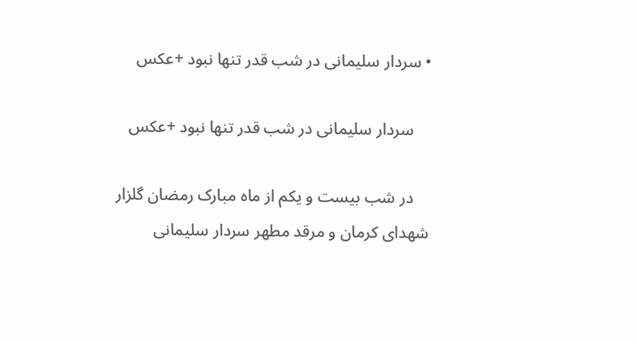• سردار سلیمانی در شب قدر تنها نبود +عکس

    سردار سلیمانی در شب قدر تنها نبود +عکس

    در شب بیست و یکم از ماه مبارک رمضان گلزار شهدای کرمان و مرقد مطهر سردار سلیمانی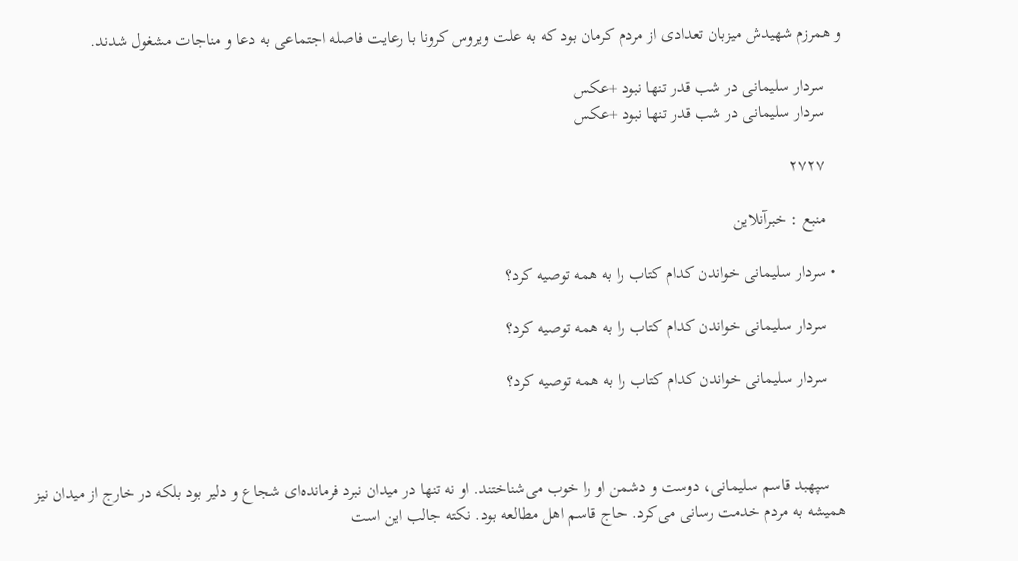و همرزم شهیدش میزبان تعدادی از مردم کرمان بود که به علت ویروس کرونا با رعایت فاصله اجتماعی به دعا و مناجات مشغول شدند.

    سردار سلیمانی در شب قدر تنها نبود +عکس
    سردار سلیمانی در شب قدر تنها نبود +عکس

    ۲۷۲۷

    منبع : خبرآنلاین

  • سردار سلیمانی خواندن کدام کتاب را به همه توصیه کرد؟

    سردار سلیمانی خواندن کدام کتاب را به همه توصیه کرد؟

    سردار سلیمانی خواندن کدام کتاب را به همه توصیه کرد؟



    سپهبد قاسم سلیمانی، دوست و دشمن او را خوب می‌شناختند. او نه تنها در میدان نبرد فرمانده‌ای شجاع و دلیر بود بلکه در خارج از میدان‌ نیز همیشه به مردم خدمت رسانی می‌کرد. حاج قاسم اهل مطالعه بود. نکته جالب این است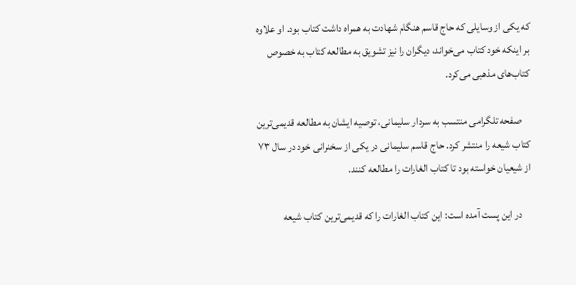که یکی از وسایلی که حاج قاسم هنگام شهادت به همراه داشت کتاب بود. او علاوه بر اینکه خود کتاب می‌خواند، دیگران را نیز تشویق به مطالعه کتاب به خصوص کتاب‌های مذهبی می‌کرد.

    صفحه تلگرامی منتسب به سردار سلیمانی، توصیه ایشان به مطالعه قدیمی‌ترین کتاب شیعه را منتشر کرد. حاج قاسم سلیمانی در یکی از سخنرانی خود در سال ۷۳ از شیعیان خواسته بود تا کتاب الغارات را مطالعه کنند.

    در این پست آمده است: این کتاب الغارات را که قدیمی‌ترین کتاب شیعه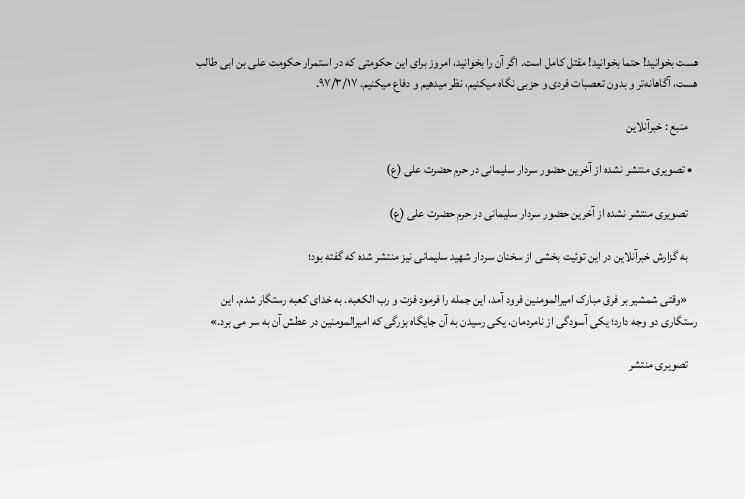هست بخوانید! حتما بخوانید! مقتل کامل است. اگر آن را بخوانید، امروز برای این حکومتی که در استمرار حکومت علی بن ابی طالب هست، آگاهانه‌تر و بدون تعصبات فردی و حزبی نگاه میکنیم، نظر میدهیم و دفاع میکنیم. ۹۷/۳/۱۷.

    منبع : خبرآنلاین

  • تصویری منتشر نشده از آخرین حضور سردار سلیمانی در حرم حضرت علی (ع)

    تصویری منتشر نشده از آخرین حضور سردار سلیمانی در حرم حضرت علی (ع)

    به گزارش خبرآنلاین در این توئیت بخشی از سخنان سردار شهید سلیمانی نیز منتشر شده که گفته بود؛

    «وقتی شمشیر بر فرق مبارک امیرالمومنین فرود آمد، این جمله را فرمود فزت و رب الکعبه. به خدای کعبه رستگار شدم. این رستگاری دو وجه دارد؛ یکی آسودگی از نامردمان، یکی رسیدن به آن جایگاه بزرگی که امیرالمومنین در عطش آن به سر می برد.»

    تصویری منتشر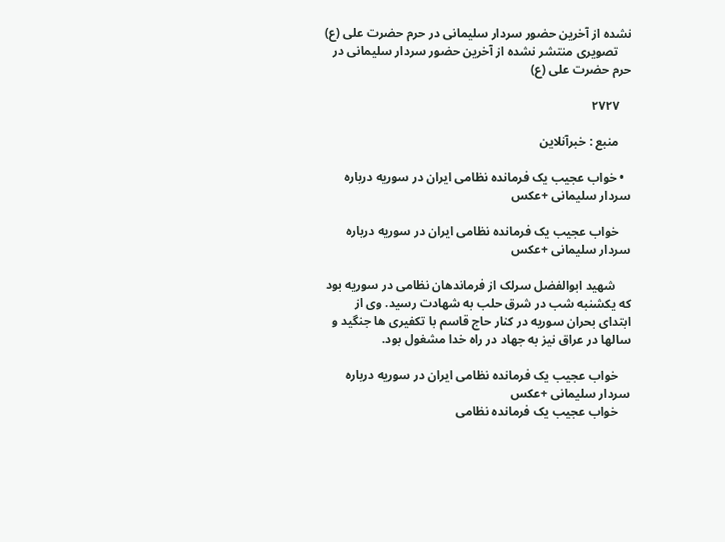نشده از آخرین حضور سردار سلیمانی در حرم حضرت علی (ع)
    تصویری منتشر نشده از آخرین حضور سردار سلیمانی در حرم حضرت علی (ع)

    ۲۷۲۷

    منبع : خبرآنلاین

  • خواب عجیب یک فرمانده نظامی ایران در سوریه درباره سردار سلیمانی +عکس

    خواب عجیب یک فرمانده نظامی ایران در سوریه درباره سردار سلیمانی +عکس

     شهید ابوالفضل سرلک از فرماندهان نظامی در سوریه بود که یکشنبه شب در شرق حلب به شهادت رسید. وی از ابتدای بحران سوریه در کنار حاج قاسم با تکفیری ها جنگید و سالها در عراق نیز به جهاد در راه خدا مشغول بود.

    خواب عجیب یک فرمانده نظامی ایران در سوریه درباره سردار سلیمانی +عکس
    خواب عجیب یک فرمانده نظامی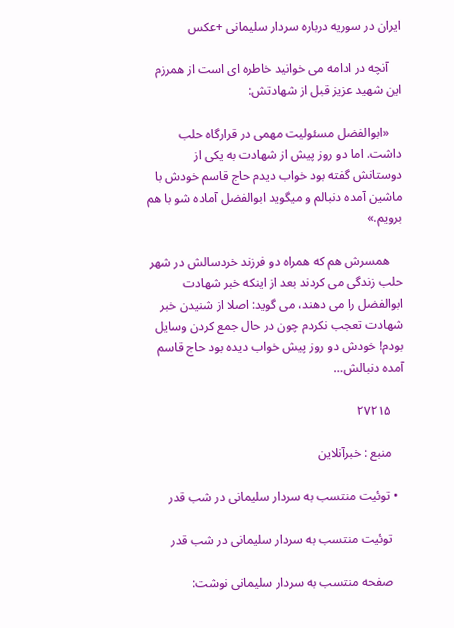ایران در سوریه درباره سردار سلیمانی +عکس

    آنچه در ادامه می خوانید خاطره ای است از همرزم این شهید عزیز قبل از شهادتش:

    «ابوالفضل مسئولیت مهمی در قرارگاه حلب داشت. اما دو روز پیش از شهادت به یکی از دوستانش گفته بود خواب دیدم حاج قاسم خودش با ماشین آمده دنبالم و میگوید ابوالفضل آماده شو با هم برویم.»

    همسرش هم که همراه دو فرزند خردسالش در شهر حلب زندگی می کردند بعد از اینکه خبر شهادت ابوالفضل را می دهند، می گوید: اصلا از شنیدن خبر شهادت تعجب نکردم چون در حال جمع کردن وسایل بودم! خودش دو روز پیش خواب دیده بود حاج قاسم آمده دنبالش…

    ۲۷۲۱۵

    منبع : خبرآنلاین

  • توئیت منتسب به سردار سلیمانی در شب قدر

    توئیت منتسب به سردار سلیمانی در شب قدر

    صفحه منتسب به سردار سلیمانی نوشت: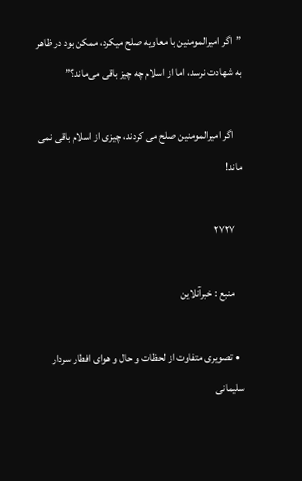”اگر امیرالمومنین با معاویه صلح میکرد، ممکن بود در ظاهر به شهادت نرسد، اما از اسلام چه چیز باقی می‌ماند؟”

    اگر امیرالمومنین صلح می کردند، چیزی از اسلام باقی نمی ماند!

    ۲۷۲۷

    منبع : خبرآنلاین

  • تصویری متفاوت از لحظات و حال و هوای افطار سردار سلیمانی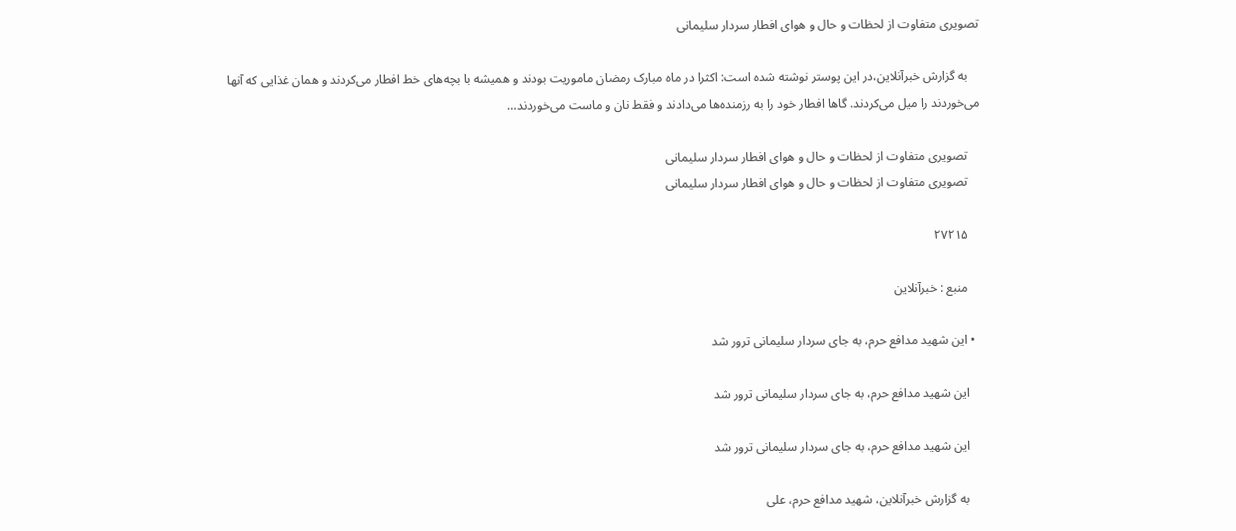تصویری متفاوت از لحظات و حال و هوای افطار سردار سلیمانی

    به گزارش خبرآنلاین،در این پوستر نوشته شده است: اکثرا در ماه مبارک رمضان ماموریت بودند و همیشه با بچه‌های خط افطار می‌کردند و همان غذایی که آنها می‌خوردند را میل می‌کردند. گاها افطار خود را به رزمنده‌ها می‌دادند و فقط نان و ماست می‌خوردند…

    تصویری متفاوت از لحظات و حال و هوای افطار سردار سلیمانی
    تصویری متفاوت از لحظات و حال و هوای افطار سردار سلیمانی

    ۲۷۲۱۵

    منبع : خبرآنلاین

  • این شهید مدافع حرم، به جای سردار سلیمانی ترور شد

    این شهید مدافع حرم، به جای سردار سلیمانی ترور شد

    این شهید مدافع حرم، به جای سردار سلیمانی ترور شد

    به گزارش خبرآنلاین، شهید مدافع حرم، علی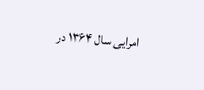امرایی سال ۱۳۶۴ در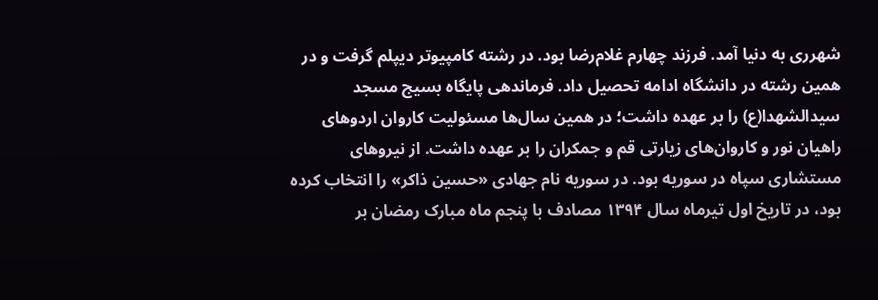شهرری به دنیا آمد. فرزند چهارم غلام‌رضا بود. در رشته کامپیوتر دیپلم گرفت و در همین رشته در دانشگاه ادامه تحصیل داد. فرماندهی پایگاه بسیج مسجد سیدالشهدا(ع) را بر عهده داشت؛ در همین سال‌ها مسئولیت کاروان اردوهای راهیان نور و کاروان‌های زیارتی قم و جمکران را بر عهده داشت. از نیروهای مستشاری سپاه در سوریه بود. در سوریه نام جهادی «حسین ذاکر» را انتخاب کرده بود، در تاریخ اول تیرماه سال ۱۳۹۴ مصادف با پنجم ماه مبارک رمضان بر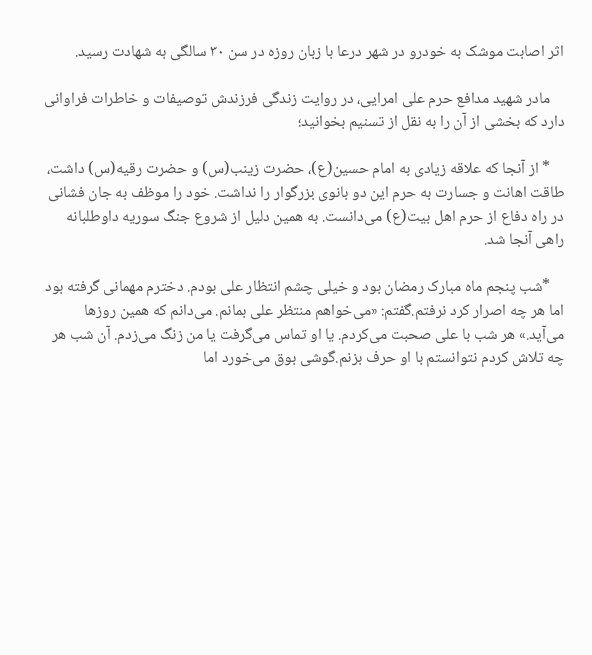اثر اصابت موشک به خودرو در شهر درعا با زبان روزه در سن ۳۰ سالگی به شهادت رسید.

    مادر شهید مدافع حرم علی امرایی، در روایت زندگی فرزندش توصیفات و خاطرات فراوانی دارد که بخشی از آن را به نقل از تسنیم بخوانید؛

    * از آنجا که علاقه زیادی به امام حسین(ع)، حضرت زینب(س) و حضرت رقیه(س) داشت، طاقت اهانت و جسارت به حرم این دو بانوی بزرگوار را نداشت. خود را موظف به جان فشانی در راه دفاع از حرم اهل بیت(ع) می‌دانست. به همین دلیل از شروع جنگ سوریه داوطلبانه راهی آنجا شد.

    *شب پنجم ماه مبارک رمضان بود و خیلی چشم انتظار علی بودم. دخترم مهمانی گرفته بود اما هر چه اصرار کرد نرفتم.گفتم: «می‌خواهم منتظر علی بمانم. می‌دانم که همین روزها می‌آید.» هر شب با علی صحبت می‌کردم. یا او تماس می‌گرفت یا من زنگ می‌زدم. آن شب هر چه تلاش کردم نتوانستم با او حرف بزنم.گوشی بوق می‌خورد اما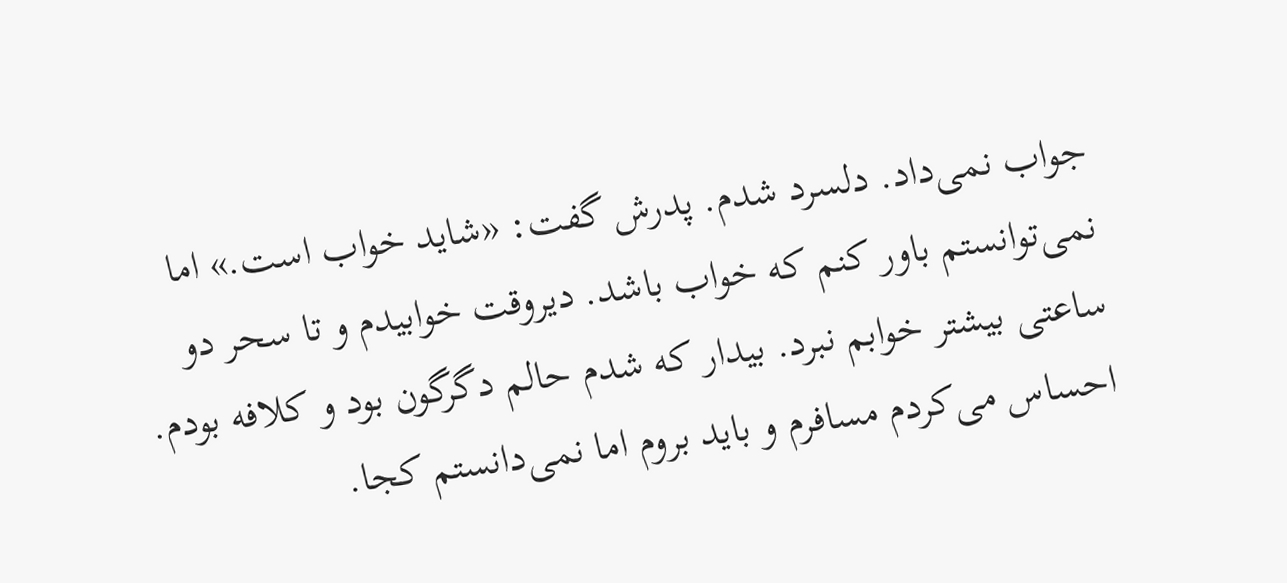جواب نمی‌داد. دلسرد شدم. پدرش گفت: «شاید خواب است.» اما نمی‌توانستم باور کنم که خواب باشد. دیروقت خوابیدم و تا سحر دو ساعتی بیشتر خوابم نبرد. بیدار که شدم حالم دگرگون بود و کلافه بودم. احساس می‌کردم مسافرم و باید بروم اما نمی‌دانستم کجا.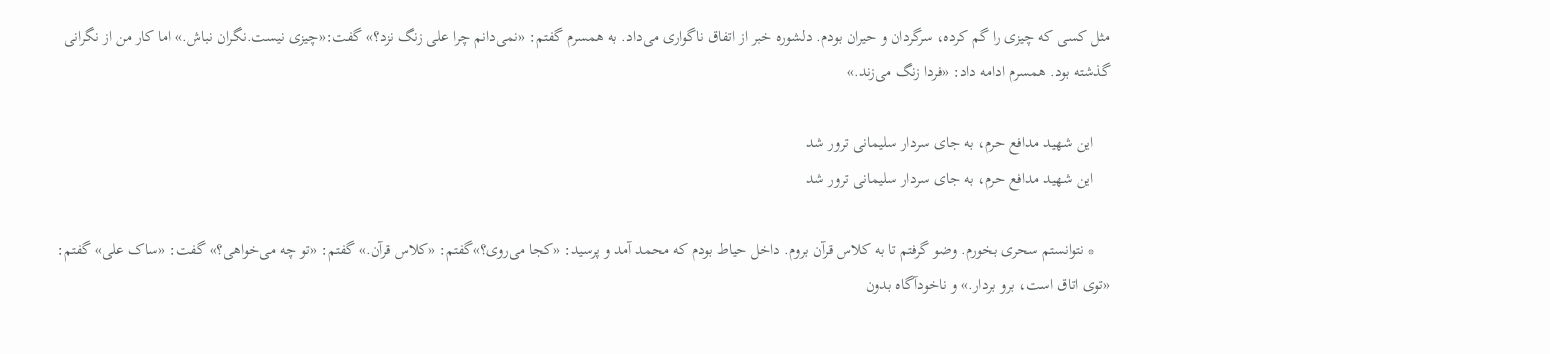مثل کسی که چیزی را گم کرده، سرگردان و حیران بودم. دلشوره خبر از اتفاق ناگواری می‌داد. به همسرم گفتم: «نمی‌دانم چرا علی زنگ نزد؟» گفت:«چیزی نیست.نگران نباش.» اما کار من از نگرانی گذشته بود. همسرم ادامه داد: «فردا زنگ می‌زند.»

    این شهید مدافع حرم، به جای سردار سلیمانی ترور شد
    این شهید مدافع حرم، به جای سردار سلیمانی ترور شد

    * نتوانستم سحری بخورم. وضو گرفتم تا به کلاس قرآن بروم. داخل حیاط بودم که محمد آمد و پرسید: «کجا می‌روی؟»گفتم: «کلاس قرآن.» گفتم: «تو چه می‌خواهی؟» گفت: «ساک علی» گفتم: «توی اتاق است، برو بردار.» و ناخودآگاه بدون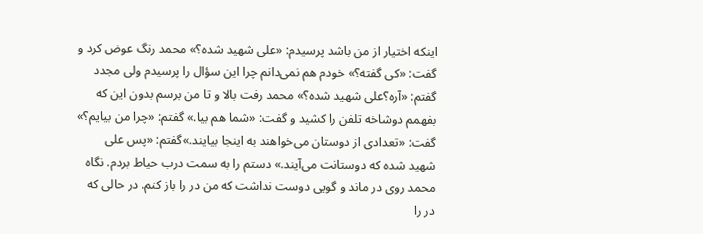اینکه اختیار از من باشد پرسیدم: «علی شهید شده؟» محمد رنگ عوض کرد و گفت: «کی گفته؟» خودم هم نمی‌دانم چرا این سؤال را پرسیدم ولی مجدد گفتم: «آره؟علی شهید شده؟» محمد رفت بالا و تا من برسم بدون این که بفهمم دوشاخه تلفن را کشید و گفت: «شما هم بیا.» گفتم: «چرا من بیایم؟» گفت: «تعدادی از دوستان می‌خواهند به اینجا بیایند.»گفتم: «پس علی شهید شده که دوستانت می‌آیند.» دستم را به سمت درب حیاط بردم. نگاه محمد روی در ماند و گویی دوست نداشت که من در را باز کنم. در حالی که در را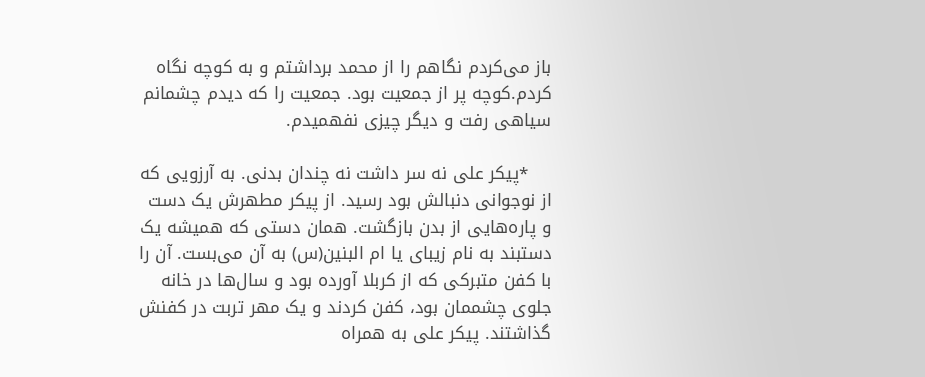باز می‌کردم نگاهم را از محمد برداشتم و به کوچه نگاه کردم.کوچه پر از جمعیت بود. جمعیت را که دیدم چشمانم سیاهی رفت و دیگر چیزی نفهمیدم.

    *پیکر علی نه سر داشت نه چندان بدنی. به آرزویی که از نوجوانی دنبالش بود رسید. از پیکر مطهرش یک دست و پاره‌هایی از بدن بازگشت. همان دستی که همیشه یک دستبند به نام زیبای یا ام البنین(س) به آن می‌بست. آن را با کفن متبرکی که از کربلا آورده بود و سال‌ها در خانه جلوی چشممان بود، کفن کردند و یک مهر تربت در کفنش گذاشتند. پیکر علی به همراه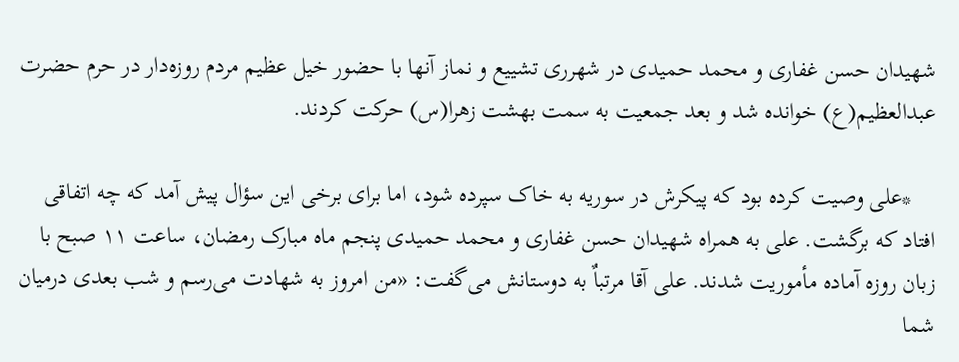شهیدان حسن غفاری و محمد حمیدی در شهرری تشییع و نماز آنها با حضور خیل عظیم مردم روزه‌دار در حرم حضرت عبدالعظیم(ع) خوانده شد و بعد جمعیت به سمت بهشت زهرا(س) حرکت کردند.

    *علی وصیت کرده بود که پیکرش در سوریه به خاک سپرده شود، اما برای برخی این سؤال پیش آمد که چه اتفاقی افتاد که برگشت. علی به همراه شهیدان حسن غفاری و محمد حمیدی پنجم ماه مبارک رمضان، ساعت ۱۱ صبح با زبان روزه آماده مأموریت شدند. علی آقا مرتباٌ به دوستانش می‌گفت: «من امروز به شهادت می‌رسم و شب بعدی درمیان شما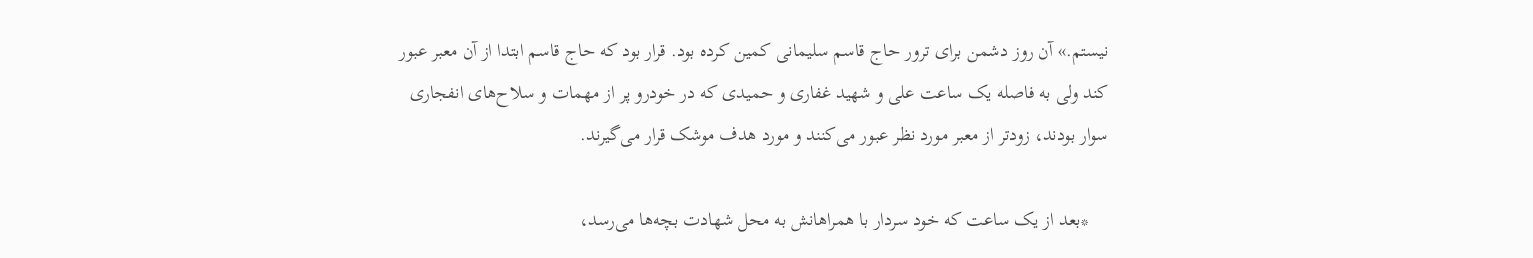نیستم.» آن روز دشمن برای ترور حاج قاسم سلیمانی کمین کرده بود. قرار بود که حاج قاسم ابتدا از آن معبر عبور کند ولی به فاصله یک ساعت علی و شهید غفاری و حمیدی که در خودرو پر از مهمات و سلاح‌های انفجاری سوار بودند، زودتر از معبر مورد نظر عبور می‌کنند و مورد هدف موشک قرار می‌گیرند.

    *بعد از یک ساعت که خود سردار با همراهانش به محل شهادت بچه‌ها می‌رسد،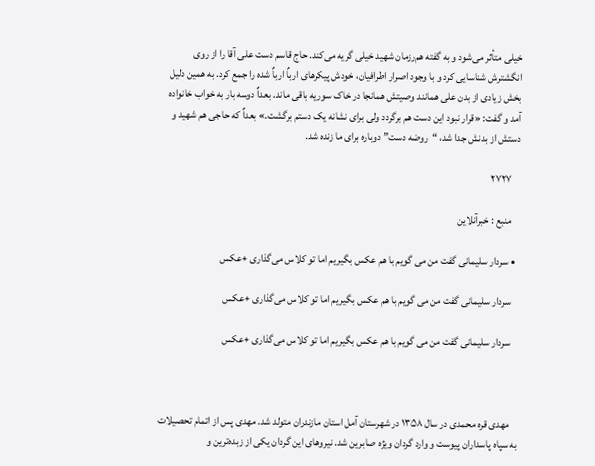خیلی متأثر می‌شود و به گفته هم‌رزمان شهید خیلی گریه می‌کند. حاج قاسم دست علی آقا را از روی انگشترش شناسایی کرد و با وجود اصرار اطرافیان، خودش پیکرهای ارباٌ ارباٌ شده را جمع کرد. به همین دلیل بخش زیادی از بدن علی همانند وصیتش همانجا در خاک سوریه باقی ماند. بعداٌ دوسه بار به خواب خانواده آمد و گفت: «قرار نبود این دست هم برگردد ولی برای نشانه یک دستم برگشت.» بعداٌ که حاجی هم شهید و دستش از بدنش جدا شد، “روضه دست” دوباره برای ما زنده شد.

    ۲۷۲۷

    منبع : خبرآنلاین

  • سردار سلیمانی گفت من می گویم با هم عکس بگیریم اما تو کلاس می‌گذاری +عکس

    سردار سلیمانی گفت من می گویم با هم عکس بگیریم اما تو کلاس می‌گذاری +عکس

    سردار سلیمانی گفت من می گویم با هم عکس بگیریم اما تو کلاس می‌گذاری +عکس



    مهدی قره محمدی در سال ۱۳۵۸ در شهرستان آمل استان مازندران متولد شد. مهدی پس از اتمام تحصیلات به سپاه پاسداران پیوست و وارد گردان ویژه صابرین شد. نیروهای این گردان یکی از زبده‌ترین و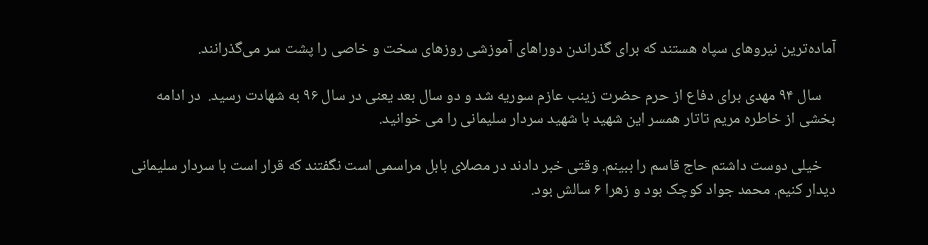آماده‌ترین نیروهای سپاه هستند که برای گذراندن دوراهای آموزشی روزهای سخت و خاصی را پشت سر می‌گذرانند.

    سال ۹۴ مهدی برای دفاع از حرم حضرت زینب عازم سوریه شد و دو سال بعد یعنی در سال ۹۶ به شهادت رسید.  در ادامه بخشی از خاطره مریم تاتار همسر این شهید با شهید سردار سلیمانی را می خوانید.

    خیلی دوست داشتم حاج قاسم را ببینم. وقتی خبر دادند در مصلای بابل مراسمی است نگفتند که قرار است با سردار سلیمانی دیدار کنیم. محمد جواد کوچک بود و زهرا ۶ سالش بود.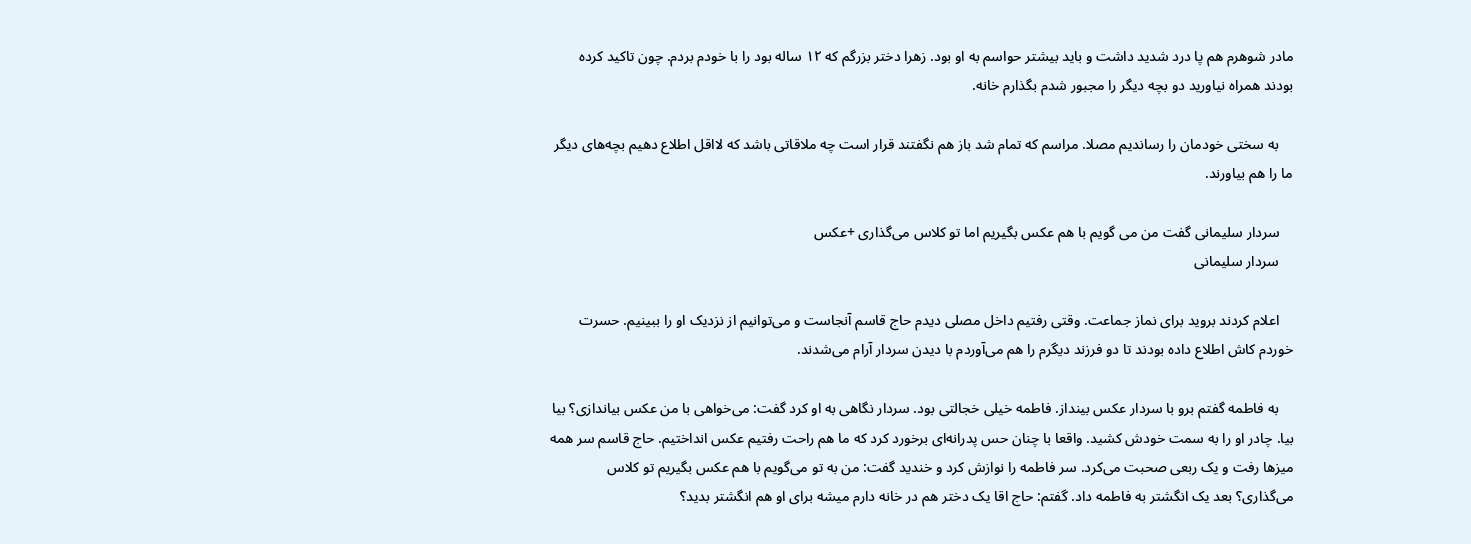مادر شوهرم هم پا درد شدید داشت و باید بیشتر حواسم به او بود. زهرا دختر بزرگم که ۱۲ ساله بود را با خودم بردم. چون تاکید کرده بودند همراه نیاورید دو بچه دیگر را مجبور شدم بگذارم خانه.

    به سختی خودمان را رساندیم مصلا. مراسم که تمام شد باز هم نگفتند قرار است چه ملاقاتی باشد که لااقل اطلاع دهیم بچه‌های دیگر ما را هم بیاورند.

    سردار سلیمانی گفت من می گویم با هم عکس بگیریم اما تو کلاس می‌گذاری +عکس
    سردار سلیمانی

    اعلام کردند بروید برای نماز جماعت. وقتی رفتیم داخل مصلی دیدم حاج قاسم آنجاست و می‌توانیم از نزدیک او را ببینیم. حسرت خوردم کاش اطلاع داده بودند تا دو فرزند دیگرم را هم می‌آوردم با دیدن سردار آرام می‌شدند.

    به فاطمه گفتم برو با سردار عکس بینداز. فاطمه خیلی خجالتی بود. سردار نگاهی به او کرد گفت: می‌خواهی با من عکس بیاندازی؟ بیا بیا. چادر او را به سمت خودش کشید. واقعا با چنان حس پدرانه‌ای برخورد کرد که ما هم راحت رفتیم عکس انداختیم. حاج قاسم سر همه میزها رفت و یک ربعی صحبت می‌کرد. سر فاطمه را نوازش کرد و خندید گفت: من به تو می‌گویم با هم عکس بگیریم تو کلاس می‌گذاری؟ بعد یک انگشتر به فاطمه داد. گفتم: حاج اقا یک دختر هم در خانه دارم میشه برای او هم انگشتر بدید؟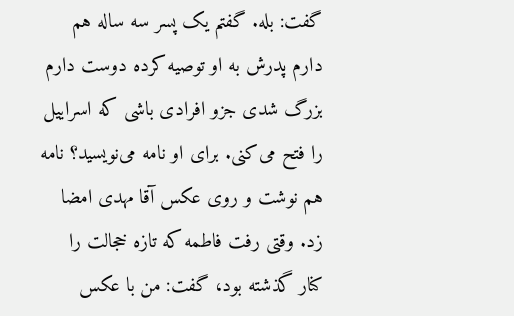گفت: بله. گفتم یک پسر سه ساله هم دارم پدرش به او توصیه کرده دوست دارم بزرگ شدی جزو افرادی باشی که اسراییل را فتح می‌کنی. برای او نامه می‌نویسید؟ نامه هم نوشت و روی عکس آقا مهدی امضا زد. وقتی رفت فاطمه که تازه خجالت را کنار گذشته بود، گفت: من با عکس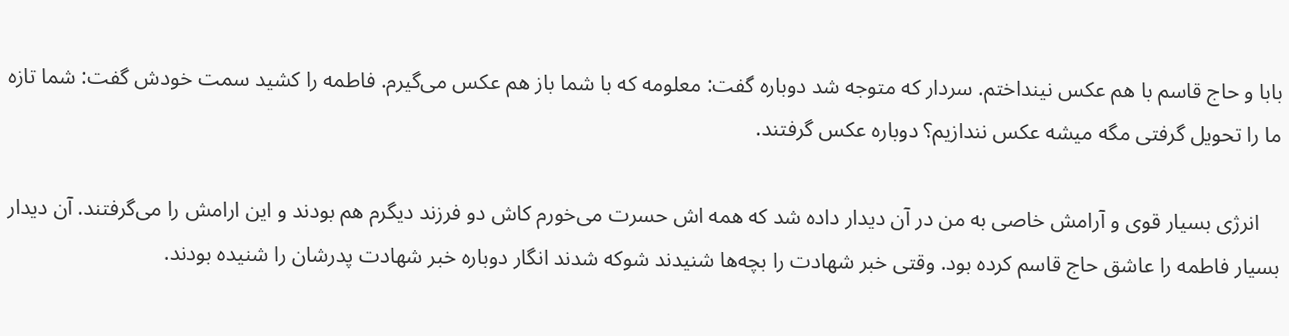بابا و حاج قاسم با هم عکس نینداختم. سردار که متوجه شد دوباره گفت: معلومه که با شما باز هم عکس می‌گیرم. فاطمه را کشید سمت خودش گفت: شما تازه ما را تحویل گرفتی مگه میشه عکس نندازیم؟ دوباره عکس گرفتند.

    انرژی بسیار قوی و آرامش خاصی به من در آن دیدار داده شد که همه اش حسرت می‌خورم کاش دو فرزند دیگرم هم بودند و این ارامش را می‌گرفتند. آن دیدار بسیار فاطمه را عاشق حاج قاسم کرده بود. وقتی خبر شهادت را بچه‌ها شنیدند شوکه شدند انگار دوباره خبر شهادت پدرشان را شنیده بودند.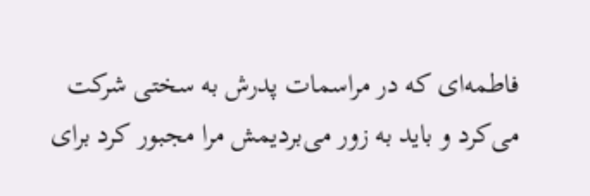فاطمه‌ای که در مراسمات پدرش به سختی شرکت می‌کرد و باید به زور می‌بردیمش مرا مجبور کرد برای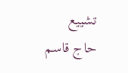تشییع حاج قاسم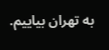به تهران بیاییم.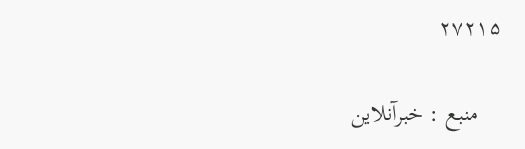۲۷۲۱۵

    منبع : خبرآنلاین